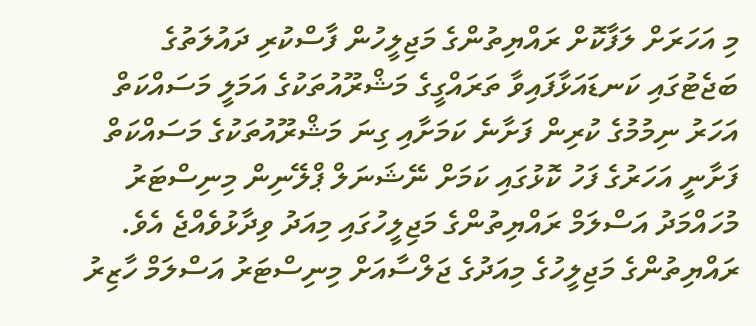މި އަހަރަށް ލަފާކޮށް ރައްޔިތުންގެ މަޖިލީހުން ފާސްކުރި ދައުލަތުގެ ބަޖެޓުގައި ކަނޑައަޅާފައިވާ ތަރައްގީގެ މަޝްރޫއުތަކުގެ އަމަލީ މަސައްކަތް އަހަރު ނިމުމުގެ ކުރިން ފަށާނެ ކަމަށާއި ގިނަ މަޝްރޫއުތަކުގެ މަސައްކަތް ފަށާނީ އަހަރުގެ ފަހު ކޮޅުގައި ކަމަށް ނޭޝަނަލް ޕްލޭނިން މިނިސްޓަރު މުހައްމަދު އަސްލަމް ރައްޔިތުންގެ މަޖިލީހުގައި މިއަދު ވިދާޅުވެއްޖެ އެވެ.
ރައްޔިތުންގެ މަޖިލީހުގެ މިއަދުގެ ޖަލްސާއަށް މިނިސްޓަރު އަސްލަމް ހާޒިރު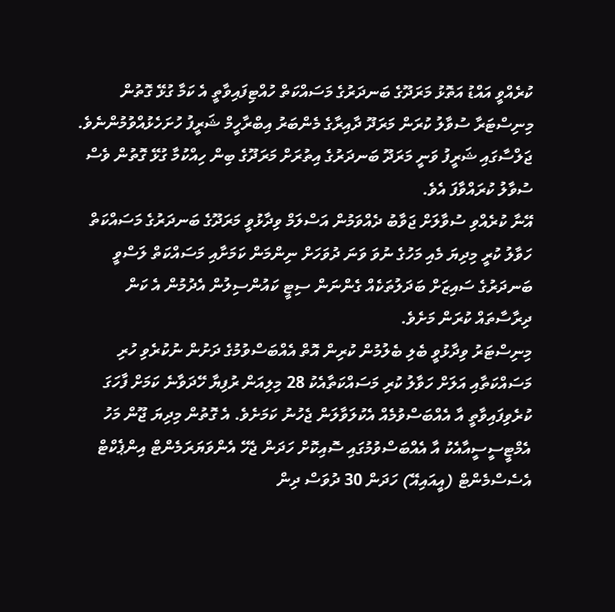ކުރެއްވީ އައްޑު އަތޮޅު މަރަދޫގެ ބަނދަރުގެ މަސައްކަތް ހުއްޓިފައިވާތީ އެ ކަމާ ގުޅޭ ގޮތުން މިނިސްޓަރާ ސުވާލު ކުރަން މަރަދޫ ދާއިރާގެ މެންބަރު އިބްރާހީމް ޝަރީފު ހުށަހެޅުއްވުމުންނެވެ.
ޖަލްސާގައި ޝަރީފު ވަނީ މަރަދޫ ބަނދަރުގެ އިތުރަށް މަރަދޫގެ ބިން ހިއްކުމާ ގުޅޭ ގޮތުން ވެސް ސުވާލު ކުރައްވާފަ އެވެ.
އޭނާ ކުރެއްވި ސުވާލަށް ޖަވާބު ދެއްވަމުން އަސްލަމް ވިދާޅުވީ މަރަދޫގެ ބަނދަރުގެ މަސައްކަތް ހަވާލު ކުރީ މިދިޔަ މެއި މަހުގެ ނުވަ ވަނަ ދުވަހަށް ނިންމަން ކަމަށާއި މަސައްކަތް ލަސްވީ ބަނދަރުގެ ސައިޒަށް ބަދަލުތަކެއް ގެންނަން ސިޓީ ކައުންސިލުން އެދުމުން އެ ކަން ދިރާސާތައް ކުރަން މަށެވެ.
މިނިސްޓަރު ވިދާޅުވީ ބެލި ބެލުމުން ކުރިން އޮތް އެއްބަސްވުމުގެ ދަށުން ނުކުރެވި ހުރި މަސައްކަތާއި އަލަށް ހަވާލު ކުރި މަސައްކަތާއެކު 28 މިލިއަން ރުފިޔާ ހޭދަވާނެ ކަމަށް ފާހަގަ ކުރެވިފައިވާތީ އާ އެއްބަސްވުމެއް އެކުލަވާލަން ޖެހުނު ކަމަށެވެ. އެ ގޮތުން މިދިޔަ ޖޫން މަހު އެމްޓީސީސީއާއެކު އާ އެއްބަސްވުމުގައި ސޮއިކޮށް ހަދަން ޖެހޭ އެންވަޔަރަމެންޓް އިންޕެކްޓް އެސެސްމެންޓް (އީއައިއޭ) ހަދަން 30 ދުވަސް ދިން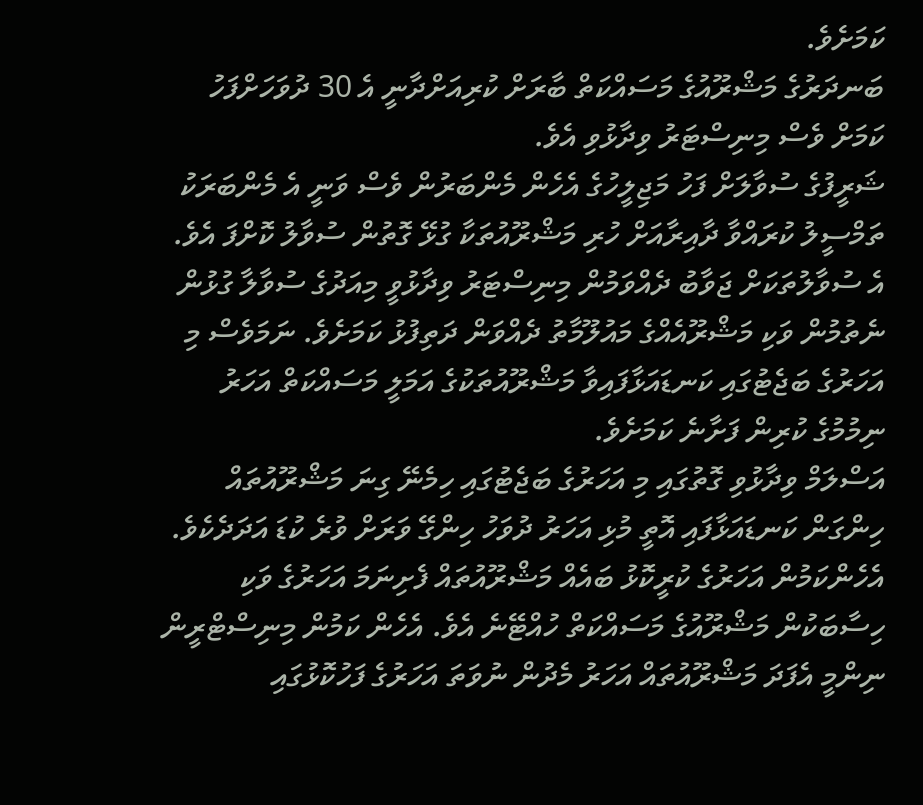ކަމަށެވެ.
ބަނދަރުގެ މަޝްރޫއުގެ މަސައްކަތް ބާރަށް ކުރިއަށްދާނީ އެ 30 ދުވަހަށްފަހު ކަމަށް ވެސް މިނިސްޓަރު ވިދާޅުވި އެވެ.
ޝަރީފުގެ ސުވާލަށް ފަހު މަޖިލީހުގެ އެހެން މެންބަރުން ވެސް ވަނީ އެ މެންބަރަކު ތަމްސީލު ކުރައްވާ ދާއިރާއަށް ހުރި މަޝްރޫއުތަކާ ގުޅޭ ގޮތުން ސުވާލު ކޮށްފަ އެވެ. އެ ސުވާލުތަކަށް ޖަވާބު ދެއްވަމުން މިނިސްޓަރު ވިދާޅުވީ މިއަދުގެ ސުވާލާ ގުޅުން ނެތުމުން ވަކި މަޝްރޫއެއްގެ މައުލޫމާތު ދެއްވަން ދަތިފުޅު ކަމަށެވެ. ނަމަވެސް މި އަހަރުގެ ބަޖެޓުގައި ކަނޑައަޅާފައިވާ މަޝްރޫއުތަކުގެ އަމަލީ މަސައްކަތް އަހަރު ނިމުމުގެ ކުރިން ފަށާނެ ކަމަށެވެ.
އަސްލަމް ވިދާޅުވި ގޮތުގައި މި އަހަރުގެ ބަޖެޓުގައި ހިމެނޭ ގިނަ މަޝްރޫއުތައް ހިންގަން ކަނޑައަޅާފައި އޮތީ މުޅި އަހަރު ދުވަހު ހިންގޭ ވަރަށް ވުރެ ކުޑަ އަދަދެކެވެ. އެހެންކަމުން އަހަރުގެ ކުރީކޮޅު ބައެއް މަޝްރޫއުތައް ފެށިނަމަ އަހަރުގެ ވަކި ހިސާބަކުން މަޝްރޫއުގެ މަސައްކަތް ހުއްޓޭނެ އެވެ. އެހެން ކަމުން މިނިސްޓްރީން ނިންމީ އެފަދަ މަޝްރޫއުތައް އަހަރު މެދުން ނުވަތަ އަހަރުގެ ފަހުކޮޅުގައި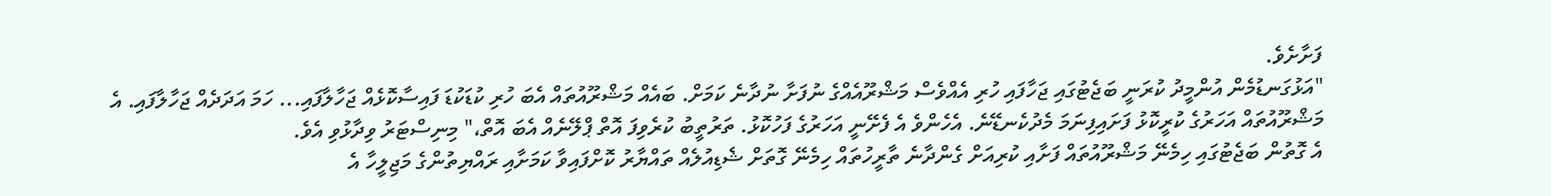ފަށާށެވެ.
"އަޅުގަނޑުމެން އުންމީދު ކުރަނީ ބަޖެޓުގައި ޖަހާފައި ހުރި އެއްވެސް މަޝްރޫއެއްގެ ނުފަށާ ނުދާނެ ކަމަށް. ބައެއް މަޝްރޫއުތައް އެބަ ހުރި ކުޑަކުޑަ ފައިސާކޮޅެއް ޖަހާލާފައި... ހަމަ އަދަދެއް ޖަހާލާފައި. އެ މަޝްރޫއުތައް އަހަރުގެ ކުރީކޮޅު ފަށައިފިނަމަ މެދުކެނޑޭނެ. އެހެންވެ އެ ފެށޭނީ އަހަރުގެ ފަހުކޮޅު. ތަރުތީބު ކުރެވިފަ އޮތް ޕްލޭނެއް އެބަ އޮތް،" މިނިސްޓަރު ވިދާޅުވި އެވެ.
އެ ގޮތުން ބަޖެޓުގައި ހިމެނޭ މަޝްރޫއުތައް ފަށާއި ކުރިއަށް ގެންދާނެ ތާރީހުތައް ހިމެނޭ ގޮތަށް ޝެޑިއުލެއް ތައްޔާރު ކޮށްފައިވާ ކަމަށާއި ރައްޔިތުންގެ މަޖިލީހާ އެ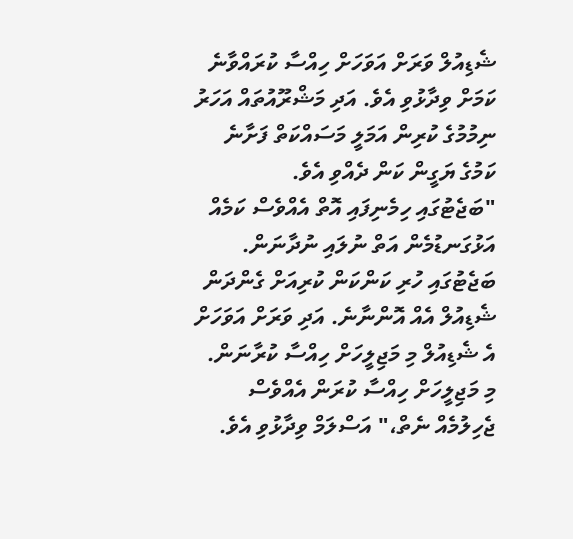ޝެޑިއުލް ވަރަށް އަވަހަށް ހިއްސާ ކުރައްވާނެ ކަމަށް ވިދާޅުވި އެވެ. އަދި މަޝްރޫއުތައް އަހަރު ނިމުމުގެ ކުރިން އަމަލީ މަސައްކަތް ފަށާނެ ކަމުގެ ޔަގީން ކަން ދެއްވި އެވެ.
"ބަޖެޓުގައި ހިމެނިފައި އޮތް އެއްވެސް ކަމެއް އަޅުގަނޑުމެން އަތް ނުލައި ނުދާނަން. ބަޖެޓުގައި ހުރި ކަންކަން ކުރިއަށް ގެންދަން ޝެޑިއުލް އެއް އޮންނާނެ. އަދި ވަރަށް އަވަހަށް އެ ޝެޑިއުލް މި މަޖިލީހަށް ހިއްސާ ކުރާނަން. މި މަޖިލީހަށް ހިއްސާ ކުރަން އެއްވެސް ޖެހިލުމެއް ނެތް،" އަސްލަމް ވިދާޅުވި އެވެ.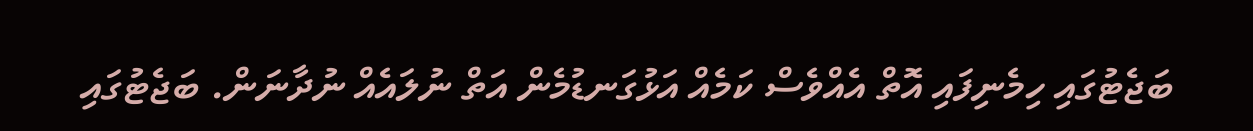ބަޖެޓުގައި ހިމެނިފައި އޮތް އެއްވެސް ކަމެއް އަޅުގަނޑުމެން އަތް ނުލައެއް ނުދާނަން. ބަޖެޓުގައި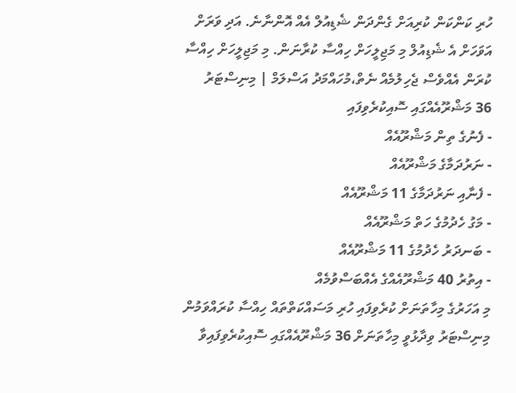ހުރި ކަންކަން ކުރިއަށް ގެންދަން ޝެޑިއުލް އެއް އޮންނާނެ. އަދި ވަރަށް އަވަހަށް އެ ޝެޑިއުލް މި މަޖިލީހަށް ހިއްސާ ކުރާނަން. މި މަޖިލީހަށް ހިއްސާ ކުރަން އެއްވެސް ޖެހިލުމެއް ނެތް،މުހައްމަދު އަސްލަމް | މިނިސްޓަރު
36 މަޝްރޫއެއްގައި ސޮއިކުރެވިފައި
- ފެނުގެ ތިން މަޝްރޫއެއް
- ނަރުދަމާގެ މަޝްރޫއެއް
- ފެނާއި ނަރުދަމާގެ 11 މަޝްރޫއެއް
- މަގު ހެދުމުގެ ހަތް މަޝްރޫއެއް
- ބަނދަރު ހެދުމުގެ 11 މަޝްރޫއެއް
- އިތުރު 40 މަޝްރޫއެއްގެ އެއްބަސްވުމެއް
މި އަހަރުގެ މިހާތަނަށް ކުރެވިފައި ހުރި މަސައްކަތްތައް ހިއްސާ ކުރައްވަމުން މިނިސްޓަރު ވިދާޅުވީ މިހާތަނަށް 36 މަޝްރޫއެއްގައި ސޮއިކުރެވިފައިވާ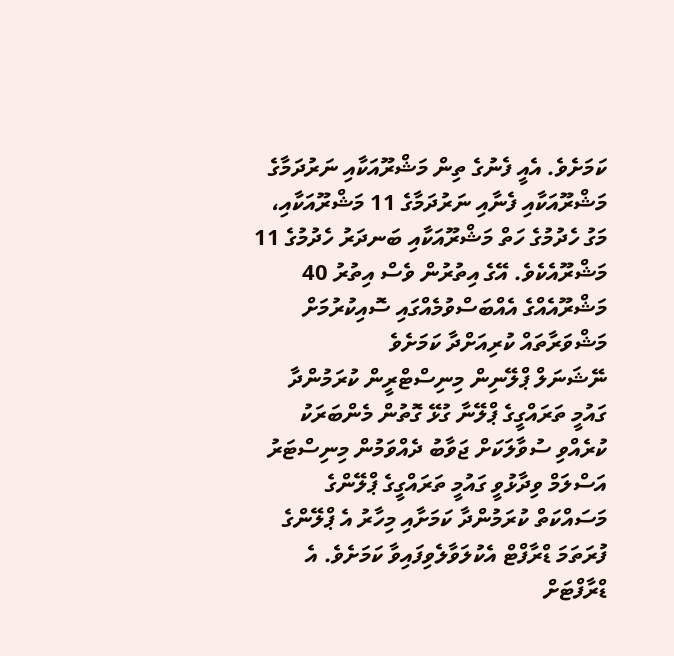ކަމަށެވެ. އެއީ ފެނުގެ ތިން މަޝްރޫއަކާއި ނަރުދަމާގެ މަޝްރޫއަކާއި ފެނާއި ނަރުދަމާގެ 11 މަޝްރޫއަކާއި، މަގު ހެދުމުގެ ހަތް މަޝްރޫއަކާއި ބަނދަރު ހެދުމުގެ 11 މަޝްރޫއެކެވެ. އޭގެ އިތުރުން ވެސް އިތުރު 40 މަޝްރޫއެއްގެ އެއްބަސްވުމެއްގައި ސޮއިކުރުމަށް މަޝްވަރާތައް ކުރިއަށްދާ ކަމަށެވެ
ނޭޝަނަލް ޕްލޭނިން މިނިސްޓްރީން ކުރަމުންދާ ގައުމީ ތަރައްގީގެ ޕްލޭނާ ގުޅޭ ގޮތުން މެންބަރަކު ކުރެއްވި ސުވާލަކަށް ޖަވާބު ދެއްވަމުން މިނިސްޓަރު އަސްލަމް ވިދާޅުވީ ގައުމީ ތަރައްގީގެ ޕްލޭންގެ މަސައްކަތް ކުރަމުންދާ ކަމަށާއި މިހާރު އެ ޕްލޭންގެ ފުރަތަމަ ޑްރާފްޓް އެކުލަވާލެވިފައިވާ ކަމަށެވެ. އެ ޑްރާފްޓަށް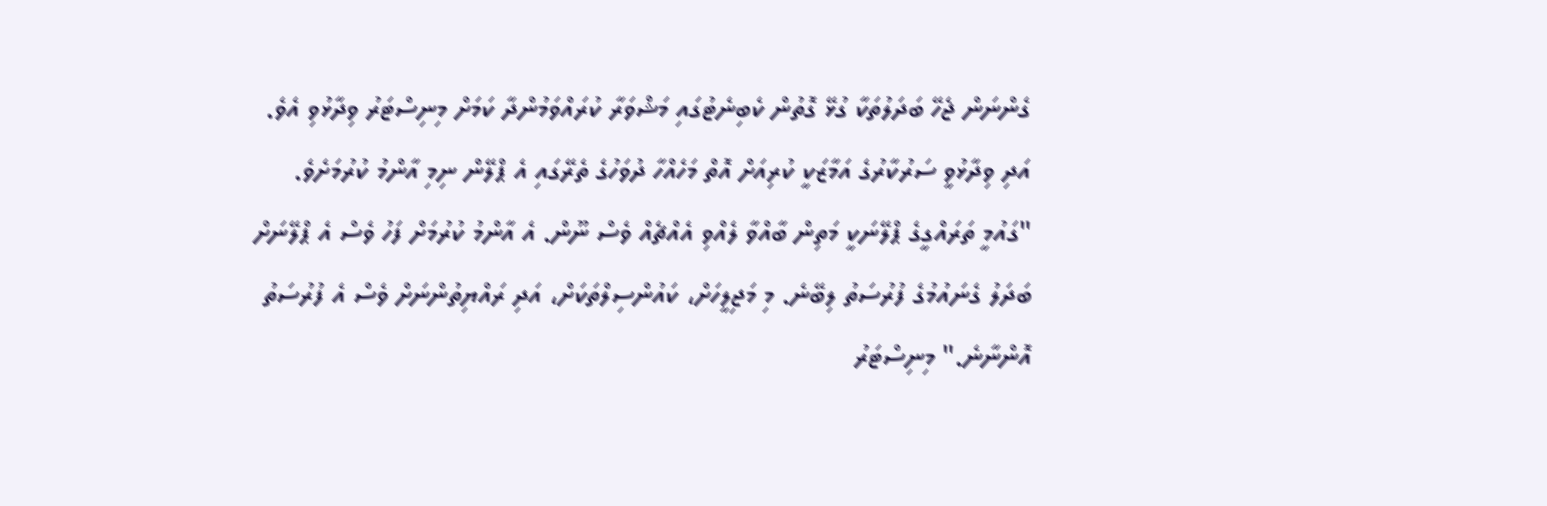ގެންނަން ޖެހޭ ބަދަލުތަކާ ގުޅޭ ގޮތުން ކެބިނެޓުގައި މަޝްވަރާ ކުރައްވަމުންދާ ކަމަށް މިނިސްޓަރު ވިދާޅުވި އެވެ. އަދި ވިދާޅުވީ ސަރުކާރުގެ އަމާޒަކީ ކުރިއަށް އޮތް މަހެއްހާ ދުވަހުގެ ތެރޭގައި އެ ޕްލޭން ނިމި އާންމު ކުރުމަށެވެ.
"ގައުމީ ތަރައްގީގެ ޕްލޭނަކީ މަތިން ބާއްވާ ލެއްވި އެއްޗެއް ވެސް ނޫން. އެ އާންމު ކުރުމަށް ފަހު ވެސް އެ ޕްލޭނަށް ބަދަލު ގެނައުމުގެ ފުރުސަތު ލިބޭނެ. މި މަޖިލީހަށް، ކައުންސިލްތަކަށް، އަދި ރައްޔިތުންނަށް ވެސް އެ ފުރުސަތު އޮންނާނެ." މިނިސްޓަރު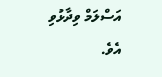އަސްލަމް ވިދާޅުވި އެވެ.